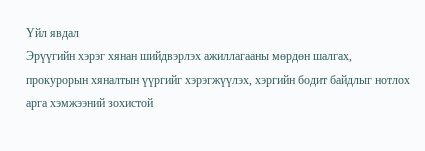Үйл явдал
Эрүүгийн хэрэг хянан шийдвэрлэх ажиллагааны мөрдөн шалгах, прокурорын хяналтын үүргийг хэрэгжүүлэх, хэргийн бодит байдлыг нотлох арга хэмжээний зохистой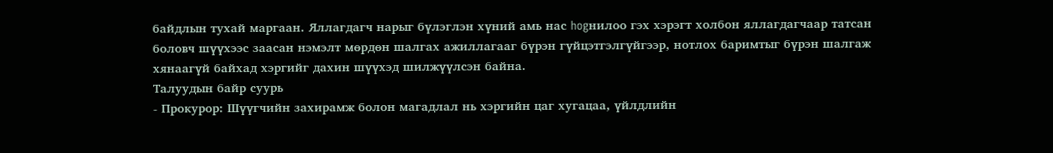байдлын тухай маргаан. Яллагдагч нарыг бүлэглэн хүний амь нас hogнилоо гэх хэрэгт холбон яллагдагчаар татсан боловч шүүхээс заасан нэмэлт мөрдөн шалгах ажиллагааг бүрэн гүйцэтгэлгүйгээр, нотлох баримтыг бүрэн шалгаж хянаагүй байхад хэргийг дахин шүүхэд шилжүүлсэн байна.
Талуудын байр суурь
- Прокурор: Шүүгчийн захирамж болон магадлал нь хэргийн цаг хугацаа, үйлдлийн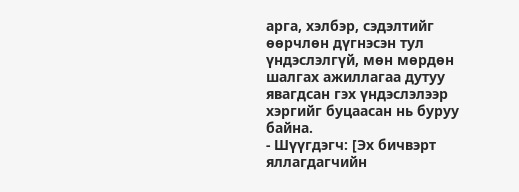арга, хэлбэр, сэдэлтийг өөрчлөн дүгнэсэн тул үндэслэлгүй, мөн мөрдөн шалгах ажиллагаа дутуу явагдсан гэх үндэслэлээр хэргийг буцаасан нь буруу байна.
- Шүүгдэгч: [Эх бичвэрт яллагдагчийн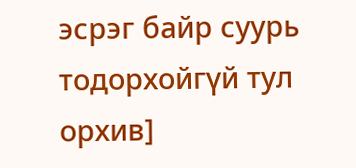эсрэг байр суурь тодорхойгүй тул орхив]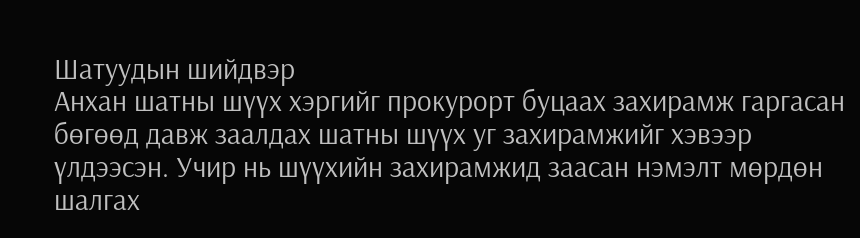Шатуудын шийдвэр
Анхан шатны шүүх хэргийг прокурорт буцаах захирамж гаргасан бөгөөд давж заалдах шатны шүүх уг захирамжийг хэвээр үлдээсэн. Учир нь шүүхийн захирамжид заасан нэмэлт мөрдөн шалгах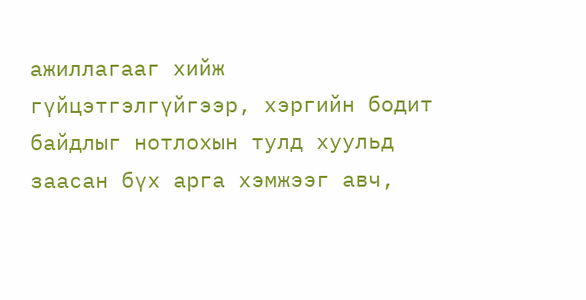ажиллагааг хийж гүйцэтгэлгүйгээр, хэргийн бодит байдлыг нотлохын тулд хуульд заасан бүх арга хэмжээг авч,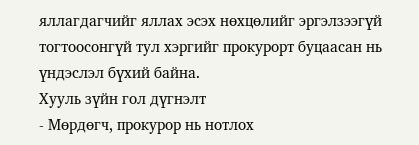яллагдагчийг яллах эсэх нөхцөлийг эргэлзээгүй тогтоосонгүй тул хэргийг прокурорт буцаасан нь үндэслэл бүхий байна.
Хууль зүйн гол дүгнэлт
- Мөрдөгч, прокурор нь нотлох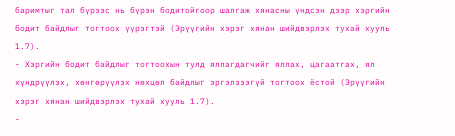баримтыг тал бүрээс нь бүрэн бодитойгоор шалгаж хянасны үндсэн дээр хэргийн бодит байдлыг тогтоох үүрэгтэй (Эрүүгийн хэрэг хянан шийдвэрлэх тухай хууль 1.7).
- Хэргийн бодит байдлыг тогтоохын тулд яллагдагчийг яллах, цагаатгах, ял хүндрүүлэх, хөнгөрүүлэх нөхцөл байдлыг эргэлзээгүй тогтоох ёстой (Эрүүгийн хэрэг хянан шийдвэрлэх тухай хууль 1.7).
-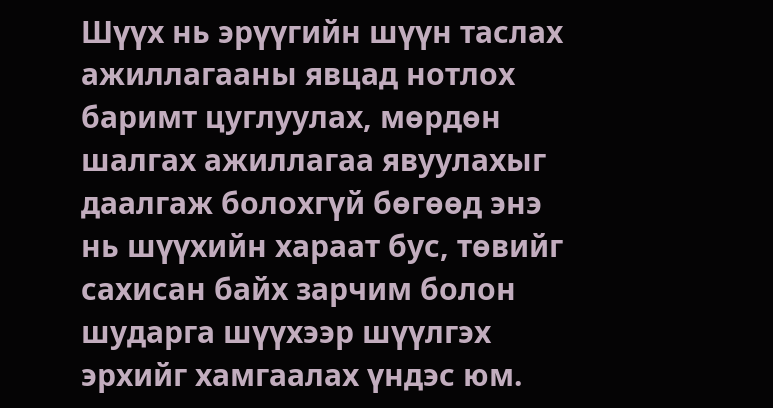Шүүх нь эрүүгийн шүүн таслах ажиллагааны явцад нотлох баримт цуглуулах, мөрдөн шалгах ажиллагаа явуулахыг даалгаж болохгүй бөгөөд энэ нь шүүхийн хараат бус, төвийг сахисан байх зарчим болон шударга шүүхээр шүүлгэх эрхийг хамгаалах үндэс юм.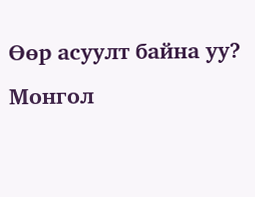Өөр асуулт байна уу?
Монгол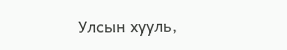Улсын хууль,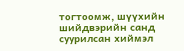тогтоомж, шүүхийн шийдвэрийн санд суурилсан хиймэл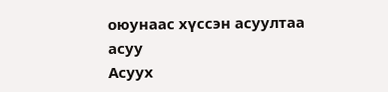оюунаас хүссэн асуултаа асуу
Асуух